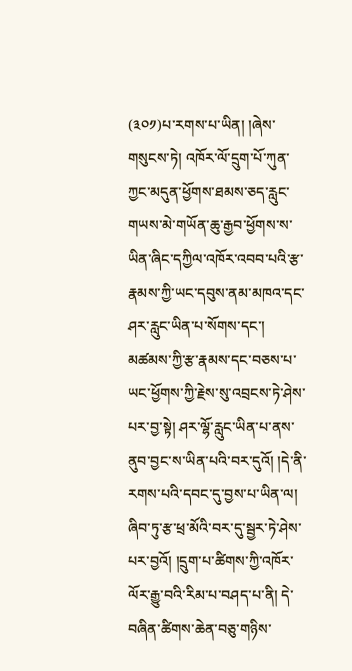(༣༠༡)པ་རགས་པ་ཡིན། །ཞེས་གསུངས་ཏེ། འཁོར་ལོ་དྲུག་པོ་ཀུན་ཀྱང་མདུན་ཕྱོགས་ཐམས་ཅད་རླུང་གཡས་མེ་གཡོན་ཆུ་རྒྱབ་ཕྱོགས་ས་ཡིན་ཞིང་དཀྱིལ་འཁོར་འབབ་པའི་རྩ་རྣམས་ཀྱི་ཡང་དབུས་ནམ་མཁའ་དང་ཤར་རླུང་ཡིན་པ་སོགས་དང་། མཚམས་ཀྱི་རྩ་རྣམས་དང་བཅས་པ་ཡང་ཕྱོགས་ཀྱི་རྗེས་སུ་འབྲངས་ཏེ་ཤེས་པར་བྱ་སྟེ། ཤར་ལྷོ་རླུང་ཡིན་པ་ནས་ནུབ་བྱང་ས་ཡིན་པའི་བར་དུའོ། །དེ་ནི་རགས་པའི་དབང་དུ་བྱས་པ་ཡིན་ལ། ཞིབ་ཏུ་རྩ་ཕྲ་མོའི་བར་དུ་སྦྱར་ཏེ་ཤེས་པར་བྱའོ། །དྲུག་པ་ཚིགས་ཀྱི་འཁོར་ལོར་རྒྱུ་བའི་རིམ་པ་བཤད་པ་ནི། དེ་བཞིན་ཚིགས་ཆེན་བཅུ་གཉིས་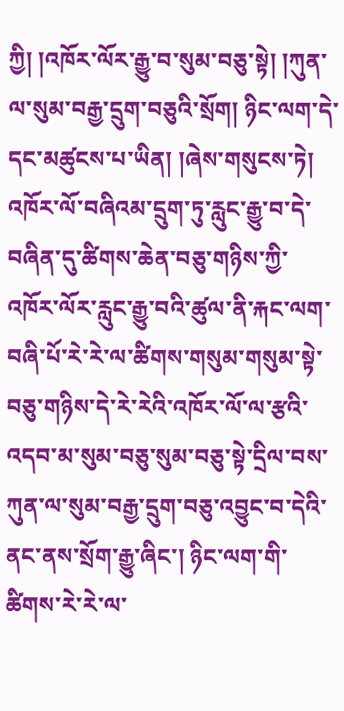ཀྱི། །འཁོར་ལོར་རྒྱུ་བ་སུམ་བཅུ་སྟེ། །ཀུན་ལ་སུམ་བརྒྱ་དྲུག་བཅུའི་སྲོག། ཉིང་ལག་དེ་དང་མཚུངས་པ་ཡིན། །ཞེས་གསུངས་ཏེ། འཁོར་ལོ་བཞིའམ་དྲུག་ཏུ་རླུང་རྒྱུ་བ་དེ་བཞིན་དུ་ཚིགས་ཆེན་བཅུ་གཉིས་ཀྱི་འཁོར་ལོར་རླུང་རྒྱུ་བའི་ཚུལ་ནི་རྐང་ལག་བཞི་པོ་རེ་རེ་ལ་ཚིགས་གསུམ་གསུམ་སྟེ་བཅུ་གཉིས་དེ་རེ་རེའི་འཁོར་ལོ་ལ་རྩའི་འདབ་མ་སུམ་བཅུ་སུམ་བཅུ་སྟེ་དྲིལ་བས་ཀུན་ལ་སུམ་བརྒྱ་དྲུག་བཅུ་འབྱུང་བ་དེའི་ནང་ནས་སྲོག་རྒྱུ་ཞིང་། ཉིང་ལག་གི་ཚིགས་རེ་རེ་ལ་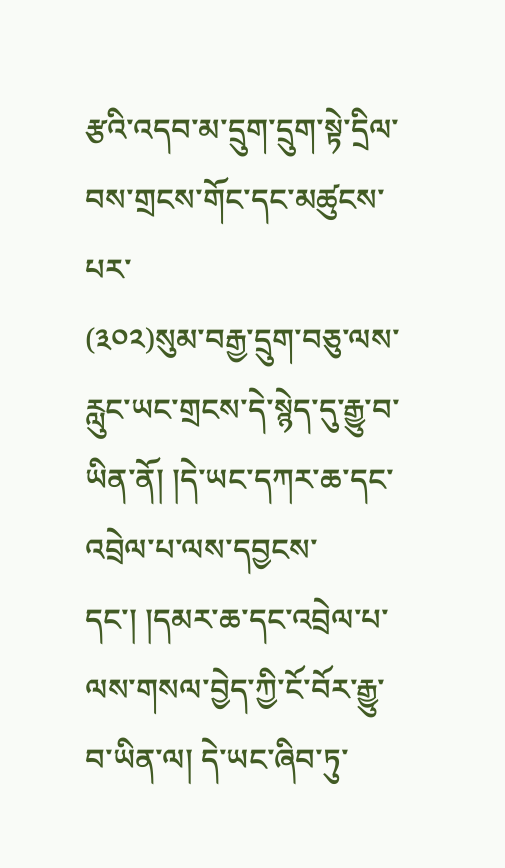རྩའི་འདབ་མ་དྲུག་དྲུག་སྟེ་དྲིལ་བས་གྲངས་གོང་དང་མཚུངས་པར་
(༣༠༢)སུམ་བརྒྱ་དྲུག་བཅུ་ལས་རླུང་ཡང་གྲངས་དེ་སྙེད་དུ་རྒྱུ་བ་ཡིན་ནོ། །དེ་ཡང་དཀར་ཆ་དང་འབྲེལ་པ་ལས་དབྱངས་དང་། །དམར་ཆ་དང་འབྲེལ་པ་ལས་གསལ་བྱེད་ཀྱི་ངོ་བོར་རྒྱུ་བ་ཡིན་ལ། དེ་ཡང་ཞིབ་ཏུ་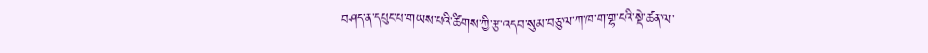བཤད་ན་དཔུང་པ་གཡས་པའི་ཚིགས་ཀྱི་རྩ་འདབ་སུམ་བཅུ་ལ་ཀ་ཁ་ག་གྷ་ངའི་སྡེ་ཚན་ལ་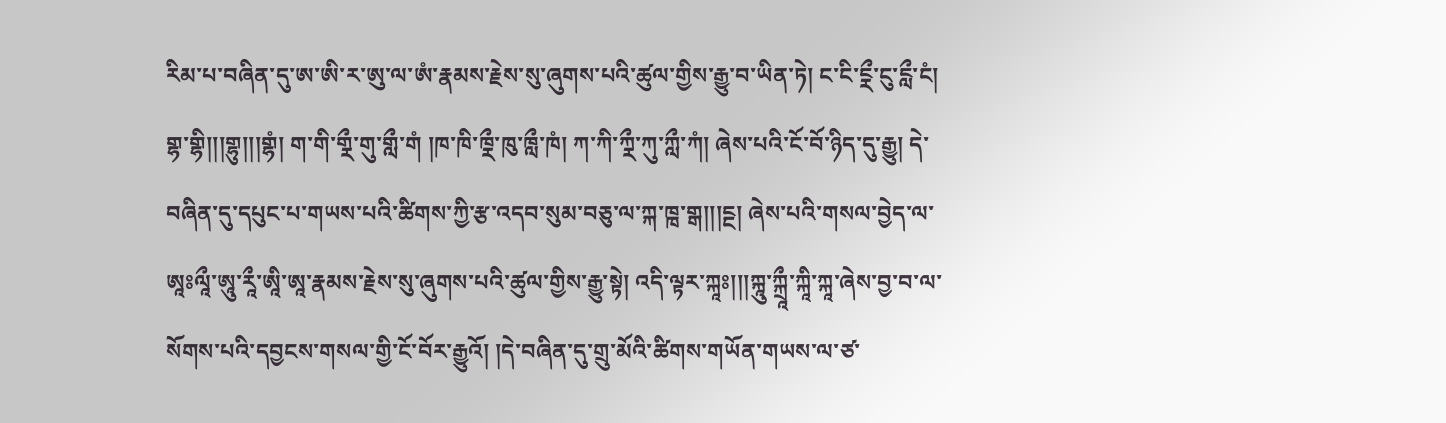རིམ་པ་བཞིན་དུ་ཨ་ཨི་ར་ཨུ་ལ་ཨཾ་རྣམས་རྗེས་སུ་ཞུགས་པའི་ཚུལ་གྱིས་རྒྱུ་བ་ཡིན་ཏེ། ང་ངི་ངྼྀ་ངུ་ངླྀ་ངཾ། གྷ་གྷི།།།གྷུ།།།གྷཾ། ག་གི་གྼྀ་གུ་གླྀ་གཾ །ཁ་ཁི་ཁྼྀ་ཁུ་ཁླྀ་ཁཾ། ཀ་ཀི་ཀྼྀ་ཀུ་ཀླྀ་ཀཾ། ཞེས་པའི་ངོ་བོ་ཉིད་དུ་རྒྱུ། དེ་བཞིན་དུ་དཔུང་པ་གཡས་པའི་ཚིགས་ཀྱི་རྩ་འདབ་སུམ་བཅུ་ལ་ཀྐ་ཁྑ་གྒ།།།ངྔ། ཞེས་པའི་གསལ་བྱེད་ལ་ཨཱཿལཱྀ་ཨཱུ་རཱྀ་ཨཱི་ཨཱ་རྣམས་རྗེས་སུ་ཞུགས་པའི་ཚུལ་གྱིས་རྒྱུ་སྟེ། འདི་ལྟར་ཀྐཱཿ།།།ཀྐཱུ་ཀྐྲཱྀ་ཀྐཱི་ཀྐཱ་ཞེས་བྱ་བ་ལ་སོགས་པའི་དབྱངས་གསལ་གྱི་ངོ་བོར་རྒྱུའོ། །དེ་བཞིན་དུ་གྲུ་མོའི་ཚིགས་གཡོན་གཡས་ལ་ཙ་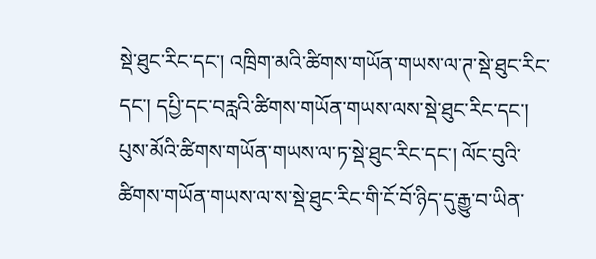སྡེ་ཐུང་རིང་དང་། འཁྲིག་མའི་ཚིགས་གཡོན་གཡས་ལ་ཊ་སྡེ་ཐུང་རིང་དང་། དཔྱི་དང་བརླའི་ཚིགས་གཡོན་གཡས་ལས་སྡེ་ཐུང་རིང་དང་། པུས་མོའི་ཚིགས་གཡོན་གཡས་ལ་ཏ་སྡེ་ཐུང་རིང་དང་། ལོང་བུའི་ཚིགས་གཡོན་གཡས་ལ་ས་སྡེ་ཐུང་རིང་གི་ངོ་བོ་ཉིད་དུ་རྒྱུ་བ་ཡིན་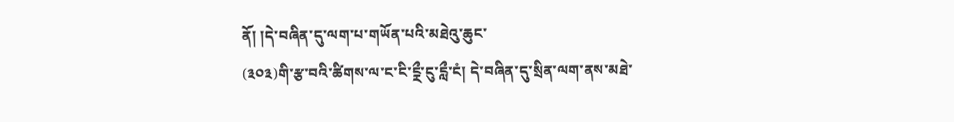ནོ། །དེ་བཞིན་དུ་ལག་པ་གཡོན་པའི་མཐེའུ་ཆུང་
(༣༠༣)གི་རྩ་བའི་ཚིགས་ལ་ང་ངི་ངྼྀ་ངུ་ངླྀ་ངཾ། དེ་བཞིན་དུ་སྲིན་ལག་ནས་མཐེ་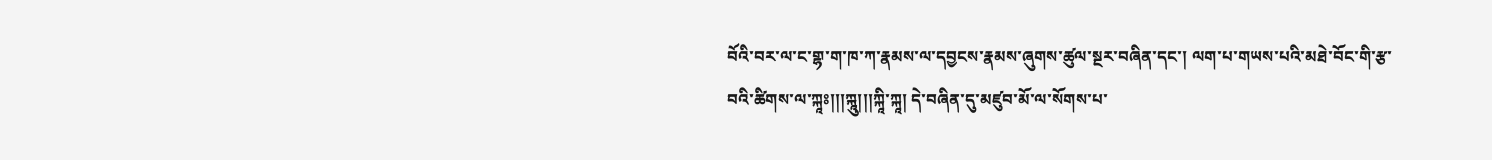བོའི་བར་ལ་ང་གྷ་ག་ཁ་ཀ་རྣམས་ལ་དབྱངས་རྣམས་ཞུགས་ཚུལ་སྔར་བཞིན་དང་། ལག་པ་གཡས་པའི་མཐེ་བོང་གི་རྩ་བའི་ཚིགས་ལ་ཀྐཱཿ།།།ཀྐཱུ།།།ཀྐཱི་ཀྐཱ། དེ་བཞིན་དུ་མཛུབ་མོ་ལ་སོགས་པ་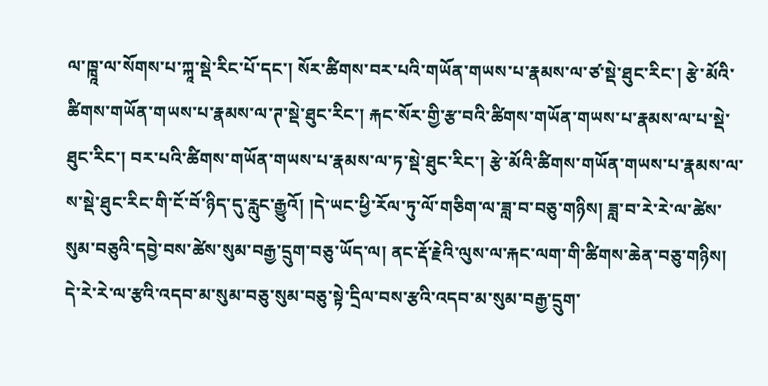ལ་ཁྑཱ་ལ་སོགས་པ་ཀྐཱ་སྡེ་རིང་པོ་དང་། སོར་ཚིགས་བར་པའི་གཡོན་གཡས་པ་རྣམས་ལ་ཙ་སྡེ་ཐུང་རིང་། རྩེ་མོའི་ཚིགས་གཡོན་གཡས་པ་རྣམས་ལ་ཊ་སྡེ་ཐུང་རིང་། རྐང་སོར་གྱི་རྩ་བའི་ཚིགས་གཡོན་གཡས་པ་རྣམས་ལ་པ་སྡེ་ཐུང་རིང་། བར་པའི་ཚིགས་གཡོན་གཡས་པ་རྣམས་ལ་ཏ་སྡེ་ཐུང་རིང་། རྩེ་མོའི་ཚིགས་གཡོན་གཡས་པ་རྣམས་ལ་ས་སྡེ་ཐུང་རིང་གི་ངོ་བོ་ཉིད་དུ་རླུང་རྒྱུའོ། །དེ་ཡང་ཕྱི་རོལ་ཏུ་ལོ་གཅིག་ལ་ཟླ་བ་བཅུ་གཉིས། ཟླ་བ་རེ་རེ་ལ་ཚེས་སུམ་བཅུའི་དབྱེ་བས་ཚེས་སུམ་བརྒྱ་དྲུག་བཅུ་ཡོད་ལ། ནང་རྡོ་རྗེའི་ལུས་ལ་རྐང་ལག་གི་ཚིགས་ཆེན་བཅུ་གཉིས། དེ་རེ་རེ་ལ་རྩའི་འདབ་མ་སུམ་བཅུ་སུམ་བཅུ་སྟེ་དྲིལ་བས་རྩའི་འདབ་མ་སུམ་བརྒྱ་དྲུག་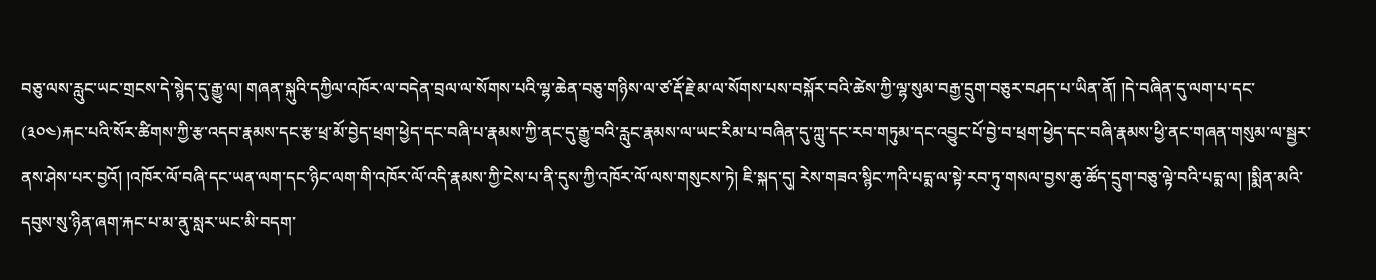བཅུ་ལས་རླུང་ཡང་གྲངས་དེ་སྙེད་དུ་རྒྱུ་ལ། གཞན་སྐུའི་དཀྱིལ་འཁོར་ལ་བདེན་བྲལ་ལ་སོགས་པའི་ལྷ་ཆེན་བཅུ་གཉིས་ལ་ཙ་རྡོ་རྗེ་མ་ལ་སོགས་པས་བསྐོར་བའི་ཚེས་ཀྱི་ལྷ་སུམ་བརྒྱ་དྲུག་བཅུར་བཤད་པ་ཡིན་ནོ། །དེ་བཞིན་དུ་ལག་པ་དང་
(༣༠༤)རྐང་པའི་སོར་ཚིགས་ཀྱི་རྩ་འདབ་རྣམས་དང་རྩ་ཕྲ་མོ་བྱེད་ཕྲག་ཕྱེད་དང་བཞི་པ་རྣམས་ཀྱི་ནང་དུ་རྒྱུ་བའི་རླུང་རྣམས་ལ་ཡང་རིམ་པ་བཞིན་དུ་ཀླུ་དང་རབ་གཏུམ་དང་འབྱུང་པོ་བྱེ་བ་ཕྲག་ཕྱེད་དང་བཞི་རྣམས་ཕྱི་ནང་གཞན་གསུམ་ལ་སྦྱར་ནས་ཤེས་པར་བྱའོ། །འཁོར་ལོ་བཞི་དང་ཡན་ལག་དང་ཉིང་ལག་གི་འཁོར་ལོ་འདི་རྣམས་ཀྱི་ངེས་པ་ནི་དུས་ཀྱི་འཁོར་ལོ་ལས་གསུངས་ཏེ། ཇི་སྐད་དུ། རེས་གཟའ་སྙིང་ཀའི་པདྨ་ལ་སྟེ་རབ་ཏུ་གསལ་བྱས་ཆུ་ཚོད་དྲུག་བཅུ་ལྟེ་བའི་པདྨ་ལ། །སྨིན་མའི་དབུས་སུ་ཉིན་ཞག་རྐང་པ་མ་ནུ་སླར་ཡང་མི་བདག་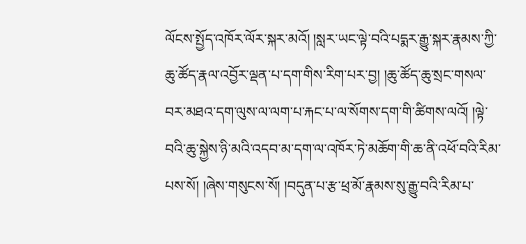ལོངས་སྤྱོད་འཁོར་ལོར་སྐར་མའོ། །སླར་ཡང་ལྟེ་བའི་པདྨར་རྒྱུ་སྐར་རྣམས་ཀྱི་ཆུ་ཚོད་རྣལ་འབྱོར་ལྡན་པ་དག་གིས་རིག་པར་བྱ། །ཆུ་ཚོད་ཆུ་སྲང་གསལ་བར་མཐའ་དག་ལུས་ལ་ལག་པ་རྐང་པ་ལ་སོགས་དག་གི་ཚིགས་ལའོ། །ལྟེ་བའི་ཆུ་སྐྱེས་ཉི་མའི་འདབ་མ་དག་ལ་འཁོར་ཏེ་མཆོག་གི་ཆ་ནི་འཕོ་བའི་རིམ་པས་སོ། །ཞེས་གསུངས་སོ། །བདུན་པ་རྩ་ཕྲ་མོ་རྣམས་སུ་རྒྱུ་བའི་རིམ་པ་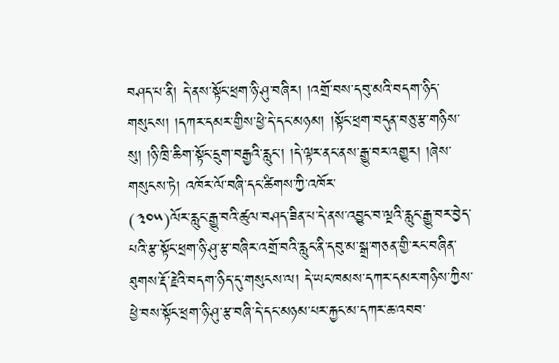བཤད་པ་ནི། དེ་ནས་སྟོང་ཕྲག་ཉི་ཤུ་བཞིར། །འགྲོ་བས་དབུ་མའི་བདག་ཉིད་གསུངས། །དཀར་དམར་གྱིས་ཕྱེ་དེ་དང་མཉམ། །སྟོང་ཕྲག་བདུན་བཅུ་རྩ་གཉིས་སུ། །ཉི་ཁྲི་ཆིག་སྟོང་དྲུག་བརྒྱའི་རླུང་། །དེ་ལྟར་ནང་ནས་རྒྱུ་བར་འགྱུར། །ཞེས་གསུངས་ཏེ། འཁོར་ལོ་བཞི་དང་ཚིགས་ཀྱི་འཁོར་
(༣༠༥)ལོར་རླུང་རྒྱུ་བའི་ཚུལ་བཤད་ཟིན་པ་དེ་ནས་འབྱུང་བ་ལྔའི་རླུང་རྒྱུ་བར་བྱེད་པའི་རྩ་སྟོང་ཕྲག་ཉི་ཤུ་རྩ་བཞིར་འགྲོ་བའི་རླུང་ནི་དབུ་མ་སྒྲ་གཅན་གྱི་རང་བཞིན་ཐུགས་རྡོ་རྗེའི་བདག་ཉིད་དུ་གསུངས་ལ། དེ་ཡང་ཁམས་དཀར་དམར་གཉིས་ཀྱིས་ཕྱེ་བས་སྟོང་ཕྲག་ཉི་ཤུ་རྩ་བཞི་དེ་དང་མཉམ་པར་རྐྱང་མ་དཀར་ཆ་འབབ་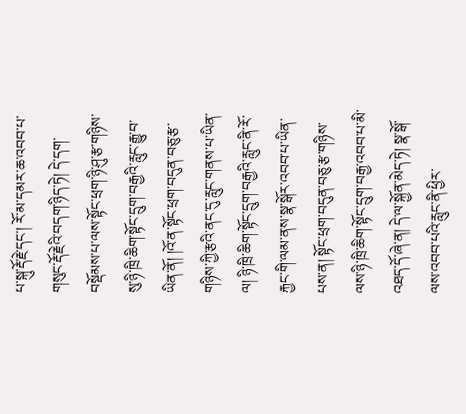པ་སྐུ་རྡོ་རྗེ་དང་། རོ་མ་དམར་ཆ་འབབ་པ་གསུང་རྡོ་རྗེའི་བདག་ཉིད་ཏེ། དེ་དག་བསྡོམས་པ་ལས་སྟོང་ཕྲག་ཉི་ཤུ་རྩ་གཉིས་སུ་ཉི་ཁྲི་ཆིག་སྟོང་དྲུག་བརྒྱའི་རླུང་རྒྱུ་བ་ཡིན་ནོ། །འོ་ན་སྟོང་ཕྲག་བདུན་བཅུ་རྩ་གཉིས་ཀྱི་རྩའི་ནང་དུ་རླུང་གནས་པ་ཡིན་ལ། ཉི་ཁྲི་ཆིག་སྟོང་དྲུག་བརྒྱའི་རླུང་ནི་རོ་རྐྱང་གི་ལམ་ནས་སྣ་སྒོར་འབབ་པ་ཡིན་པས་ན། སྟོང་ཕྲག་བདུན་བཅུ་རྩ་གཉིས་ལས་ཉི་ཁྲི་ཆིག་སྟོང་དྲུག་བརྒྱ་འབབ་པ་མི་འཐད་དོ་ཞེ་ན། དེ་ལ་སྐྱོན་མེད་ཏེ། སྣ་སྒོ་ལས་འབབ་པའི་རླུང་ནི་ཕྱིར་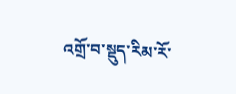འགྲོ་བ་སྡུད་རིམ་རོ་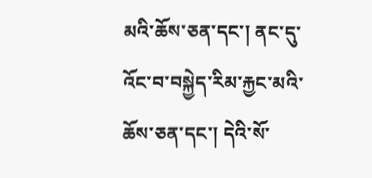མའི་ཆོས་ཅན་དང་། ནང་དུ་འོང་བ་བསྐྱེད་རིམ་རྐྱང་མའི་ཆོས་ཅན་དང་། དེའི་སོ་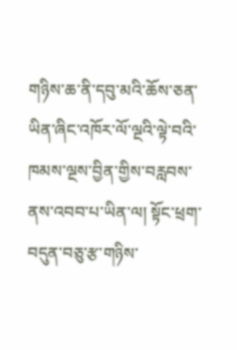གཉིས་ཆ་ནི་དབུ་མའི་ཆོས་ཅན་ཡིན་ཞིང་འཁོར་ལོ་ལྔའི་ལྟེ་བའི་ཁམས་ལྔས་བྱིན་གྱིས་བརླབས་ནས་འབབ་པ་ཡིན་ལ། སྟོང་ཕྲག་བདུན་བཅུ་རྩ་གཉིས་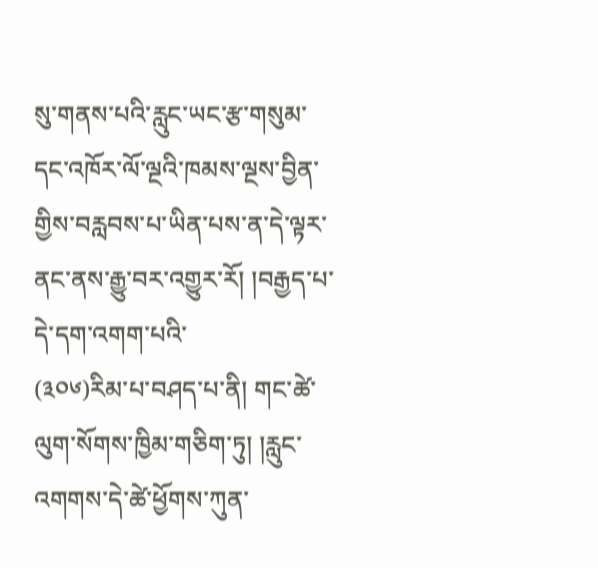སུ་གནས་པའི་རླུང་ཡང་རྩ་གསུམ་དང་འཁོར་ལོ་ལྔའི་ཁམས་ལྔས་བྱིན་གྱིས་བརླབས་པ་ཡིན་པས་ན་དེ་ལྟར་ནང་ནས་རྒྱུ་བར་འགྱུར་རོ། །བརྒྱད་པ་དེ་དག་འགག་པའི་
(༣༠༦)རིམ་པ་བཤད་པ་ནི། གང་ཚེ་ལུག་སོགས་ཁྱིམ་གཅིག་ཏུ། །རླུང་འགགས་དེ་ཚེ་ཕྱོགས་ཀུན་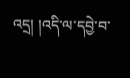འདྲ། །འདི་ལ་དབྱེ་བ་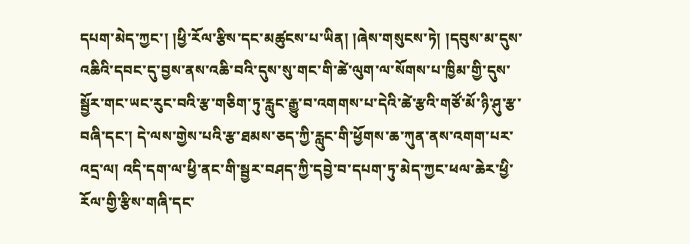དཔག་མེད་ཀྱང་། །ཕྱི་རོལ་རྩིས་དང་མཚུངས་པ་ཡིན། །ཞེས་གསུངས་ཏེ། །དབུས་མ་དུས་འཆིའི་དབང་དུ་བྱས་ནས་འཆི་བའི་དུས་སུ་གང་གི་ཚེ་ལུག་ལ་སོགས་པ་ཁྱིམ་གྱི་དུས་སྦྱོར་གང་ཡང་རུང་བའི་རྩ་གཅིག་ཏུ་རླུང་རྒྱུ་བ་འགགས་པ་དེའི་ཚེ་རྩའི་གཙོ་མོ་ཉི་ཤུ་རྩ་བཞི་དང་། དེ་ལས་གྱེས་པའི་རྩ་ཐམས་ཅད་ཀྱི་རླུང་གི་ཕྱོགས་ཆ་ཀུན་ནས་འགག་པར་འདྲ་ལ། འདི་དག་ལ་ཕྱི་ནང་གི་སྦྱར་བཤད་ཀྱི་དབྱེ་བ་དཔག་ཏུ་མེད་ཀྱང་ཕལ་ཆེར་ཕྱི་རོལ་གྱི་རྩིས་གཞི་དང་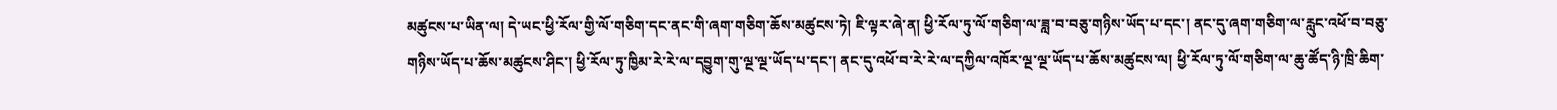མཚུངས་པ་ཡིན་ལ། དེ་ཡང་ཕྱི་རོལ་གྱི་ལོ་གཅིག་དང་ནང་གི་ཞག་གཅིག་ཆོས་མཚུངས་ཏེ། ཇི་ལྟར་ཞེ་ན། ཕྱི་རོལ་ཏུ་ལོ་གཅིག་ལ་ཟླ་བ་བཅུ་གཉིས་ཡོད་པ་དང་། ནང་དུ་ཞག་གཅིག་ལ་རླུང་འཕོ་བ་བཅུ་གཉིས་ཡོད་པ་ཆོས་མཚུངས་ཤིང་། ཕྱི་རོལ་ཏུ་ཁྱིམ་རེ་རེ་ལ་དབྱུག་གུ་ལྔ་ལྔ་ཡོད་པ་དང་། ནང་དུ་འཕོ་བ་རེ་རེ་ལ་དཀྱིལ་འཁོར་ལྔ་ལྔ་ཡོད་པ་ཆོས་མཚུངས་ལ། ཕྱི་རོལ་ཏུ་ལོ་གཅིག་ལ་ཆུ་ཚོད་ཉི་ཁྲི་ཆིག་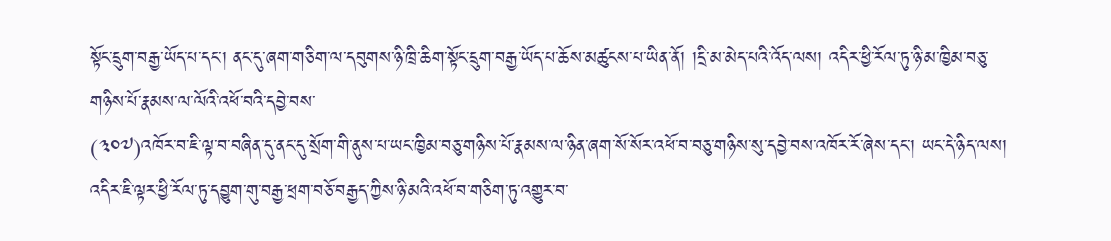སྟོང་དྲུག་བརྒྱ་ཡོད་པ་དང་། ནང་དུ་ཞག་གཅིག་ལ་དབུགས་ཉི་ཁྲི་ཆིག་སྟོང་དྲུག་བརྒྱ་ཡོད་པ་ཆོས་མཚུངས་པ་ཡིན་ནོ། །དྲི་མ་མེད་པའི་འོད་ལས། འདིར་ཕྱི་རོལ་ཏུ་ཉི་མ་ཁྱིམ་བཅུ་གཉིས་པོ་རྣམས་ལ་ལོའི་འཕོ་བའི་དབྱེ་བས་
(༣༠༧)འཁོར་བ་ཇི་ལྟ་བ་བཞིན་དུ་ནང་དུ་སྲོག་གི་ནུས་པ་ཡང་ཁྱིམ་བཅུ་གཉིས་པོ་རྣམས་ལ་ཉིན་ཞག་སོ་སོར་འཕོ་བ་བཅུ་གཉིས་སུ་དབྱེ་བས་འཁོར་རོ་ཞེས་དང་། ཡང་དེ་ཉིད་ལས། འདིར་ཇི་ལྟར་ཕྱི་རོལ་ཏུ་དབྱུག་གུ་བརྒྱ་ཕྲག་བཅོ་བརྒྱད་ཀྱིས་ཉི་མའི་འཕོ་བ་གཅིག་ཏུ་འགྱུར་བ་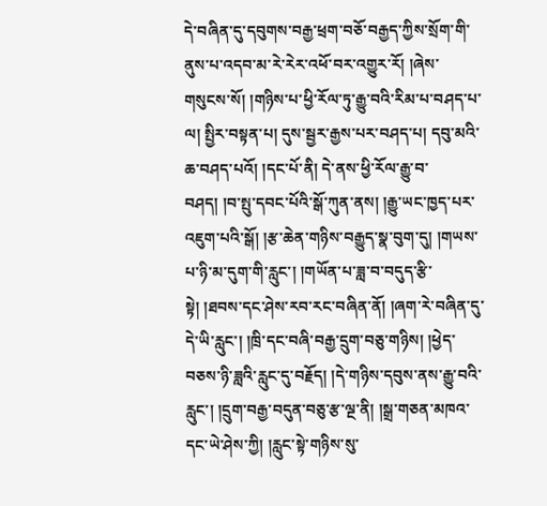དེ་བཞིན་དུ་དབུགས་བརྒྱ་ཕྲག་བཅོ་བརྒྱད་ཀྱིས་སྲོག་གི་ནུས་པ་འདབ་མ་རེ་རེར་འཕོ་བར་འགྱུར་རོ། །ཞེས་གསུངས་སོ། །གཉིས་པ་ཕྱི་རོལ་ཏུ་རྒྱུ་བའི་རིམ་པ་བཤད་པ་ལ། སྤྱིར་བསྟན་པ། དུས་སྦྱར་རྒྱས་པར་བཤད་པ། དབུ་མའི་ཆ་བཤད་པའོ། །དང་པོ་ནི། དེ་ནས་ཕྱི་རོལ་རྒྱུ་བ་བཤད། །བ་སྤུ་དབང་པོའི་སྒོ་ཀུན་ནས། །རྒྱུ་ཡང་ཁྱད་པར་འཇུག་པའི་སྒོ། །རྩ་ཆེན་གཉིས་བརྒྱུད་སྣ་བུག་དུ། །གཡས་པ་ཉི་མ་དུག་གི་རླུང་། །གཡོན་པ་ཟླ་བ་བདུད་རྩི་སྟེ། །ཐབས་དང་ཤེས་རབ་རང་བཞིན་ནོ། །ཞག་རེ་བཞིན་དུ་དེ་ཡི་རླུང་། །ཁྲི་དང་བཞི་བརྒྱ་དྲུག་བཅུ་གཉིས། །ཕྱེད་བཅས་ཉི་ཟླའི་རླུང་དུ་བརྗོད། །དེ་གཉིས་དབུས་ནས་རྒྱུ་བའི་རླུང་། །དྲུག་བརྒྱ་བདུན་བཅུ་རྩ་ལྔ་ནི། །སྒྲ་གཅན་མཁའ་དང་ཡེ་ཤེས་ཀྱི། །རླུང་སྟེ་གཉིས་སུ་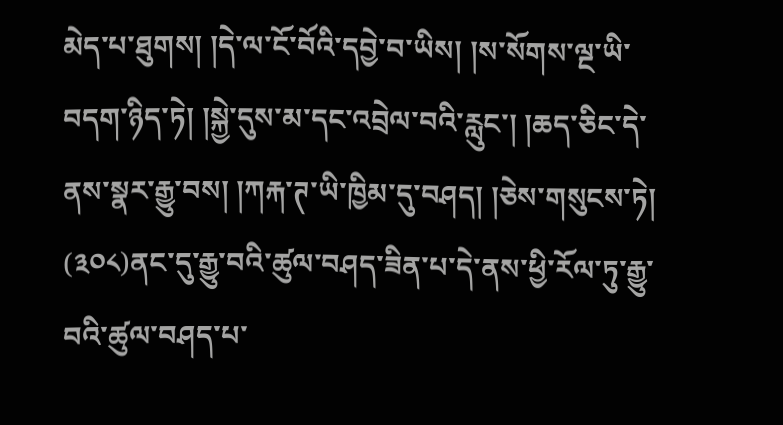མེད་པ་ཐུགས། །དེ་ལ་ངོ་བོའི་དབྱེ་བ་ཡིས། །ས་སོགས་ལྔ་ཡི་བདག་ཉིད་ཏེ། །སྐྱེ་དུས་མ་དང་འབྲེལ་བའི་རླུང་། །ཆད་ཅིང་དེ་ནས་སྣར་རྒྱུ་བས། །ཀརྐ་ཊ་ཡི་ཁྱིམ་དུ་བཤད། །ཅེས་གསུངས་ཏེ།
(༣༠༨)ནང་དུ་རྒྱུ་བའི་ཚུལ་བཤད་ཟིན་པ་དེ་ནས་ཕྱི་རོལ་ཏུ་རྒྱུ་བའི་ཚུལ་བཤད་པ་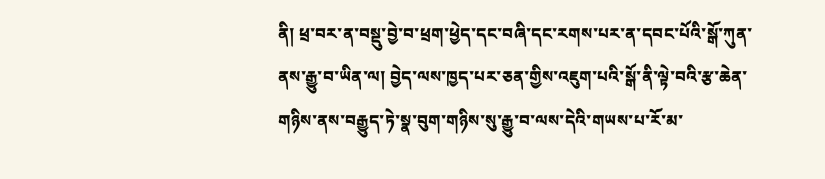ནི། ཕྲ་བར་ན་བསྡུ་བྱེ་བ་ཕྲག་ཕྱེད་དང་བཞི་དང་རགས་པར་ན་དབང་པོའི་སྒོ་ཀུན་ནས་རྒྱུ་བ་ཡིན་ལ། བྱེད་ལས་ཁྱད་པར་ཅན་གྱིས་འཇུག་པའི་སྒོ་ནི་ལྟེ་བའི་རྩ་ཆེན་གཉིས་ནས་བརྒྱུད་ཏེ་སྣ་བུག་གཉིས་སུ་རྒྱུ་བ་ལས་དེའི་གཡས་པ་རོ་མ་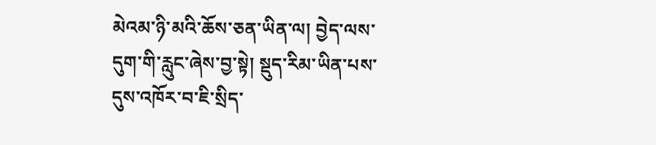མེའམ་ཉི་མའི་ཆོས་ཅན་ཡིན་ལ། བྱེད་ལས་དུག་གི་རླུང་ཞེས་བྱ་སྟེ། སྡུད་རིམ་ཡིན་པས་དུས་འཁོར་བ་ཇི་སྲིད་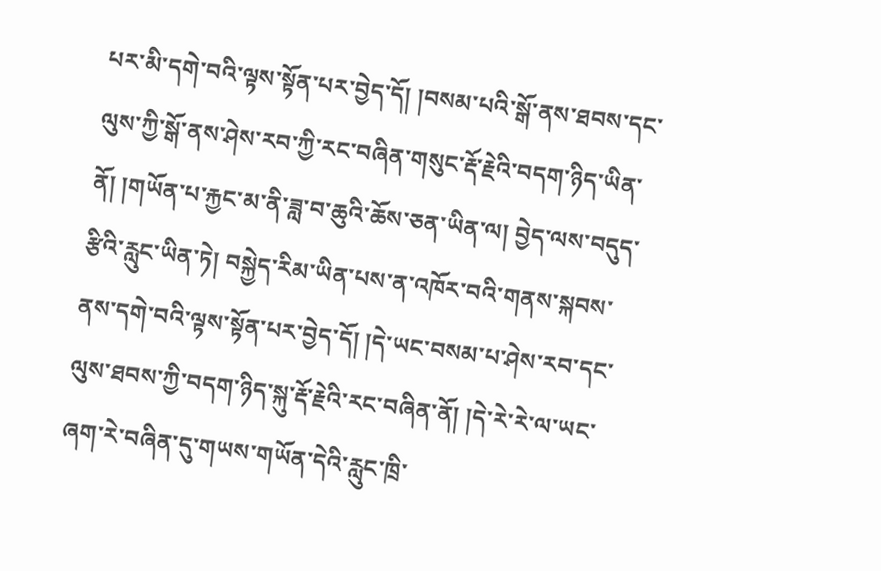པར་མི་དགེ་བའི་ལྟས་སྟོན་པར་བྱེད་དོ། །བསམ་པའི་སྒོ་ནས་ཐབས་དང་ལུས་ཀྱི་སྒོ་ནས་ཤེས་རབ་ཀྱི་རང་བཞིན་གསུང་རྡོ་རྗེའི་བདག་ཉིད་ཡིན་ནོ། །གཡོན་པ་རྐྱང་མ་ནི་ཟླ་བ་ཆུའི་ཆོས་ཅན་ཡིན་ལ། བྱེད་ལས་བདུད་རྩིའི་རླུང་ཡིན་ཏེ། བསྐྱེད་རིམ་ཡིན་པས་ན་འཁོར་བའི་གནས་སྐབས་ནས་དགེ་བའི་ལྟས་སྟོན་པར་བྱེད་དོ། །དེ་ཡང་བསམ་པ་ཤེས་རབ་དང་ལུས་ཐབས་ཀྱི་བདག་ཉིད་སྐུ་རྡོ་རྗེའི་རང་བཞིན་ནོ། །དེ་རེ་རེ་ལ་ཡང་ཞག་རེ་བཞིན་དུ་གཡས་གཡོན་དེའི་རླུང་ཁྲི་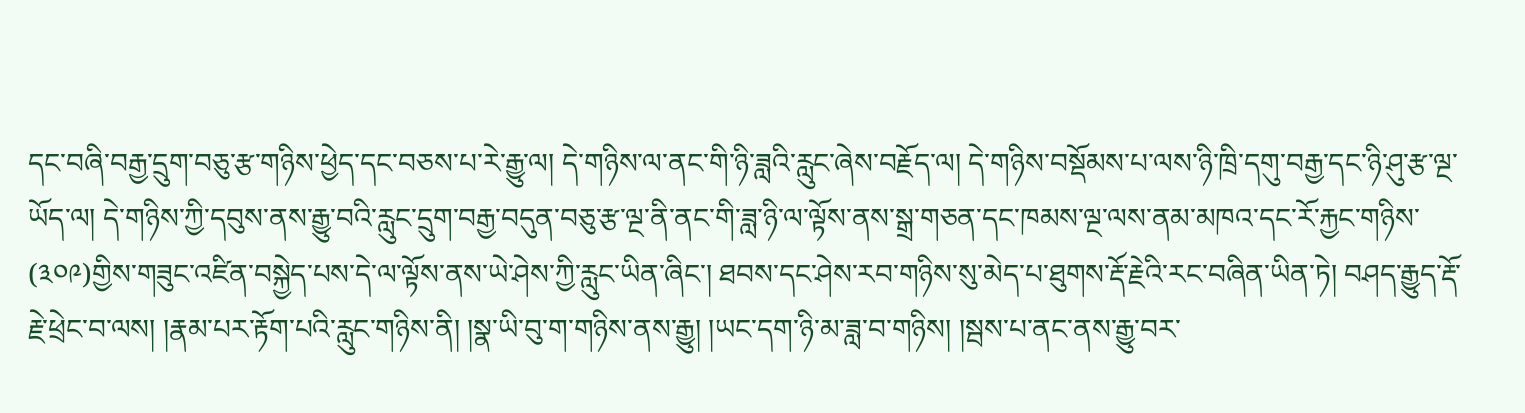དང་བཞི་བརྒྱ་དྲུག་བཅུ་རྩ་གཉིས་ཕྱེད་དང་བཅས་པ་རེ་རྒྱུ་ལ། དེ་གཉིས་ལ་ནང་གི་ཉི་ཟླའི་རླུང་ཞེས་བརྗོད་ལ། དེ་གཉིས་བསྡོམས་པ་ལས་ཉི་ཁྲི་དགུ་བརྒྱ་དང་ཉི་ཤུ་རྩ་ལྔ་ཡོད་ལ། དེ་གཉིས་ཀྱི་དབུས་ནས་རྒྱུ་བའི་རླུང་དྲུག་བརྒྱ་བདུན་བཅུ་རྩ་ལྔ་ནི་ནང་གི་ཟླ་ཉི་ལ་ལྟོས་ནས་སྒྲ་གཅན་དང་ཁམས་ལྔ་ལས་ནམ་མཁའ་དང་རོ་རྐྱང་གཉིས་
(༣༠༩)གྱིས་གཟུང་འཛིན་བསྐྱེད་པས་དེ་ལ་ལྟོས་ནས་ཡེ་ཤེས་ཀྱི་རླུང་ཡིན་ཞིང་། ཐབས་དང་ཤེས་རབ་གཉིས་སུ་མེད་པ་ཐུགས་རྡོ་རྗེའི་རང་བཞིན་ཡིན་ཏེ། བཤད་རྒྱུད་རྡོ་རྗེ་ཕྲེང་བ་ལས། །རྣམ་པར་རྟོག་པའི་རླུང་གཉིས་ནི། །སྣ་ཡི་བུ་ག་གཉིས་ནས་རྒྱུ། །ཡང་དག་ཉི་མ་ཟླ་བ་གཉིས། །སྦས་པ་ནང་ནས་རྒྱུ་བར་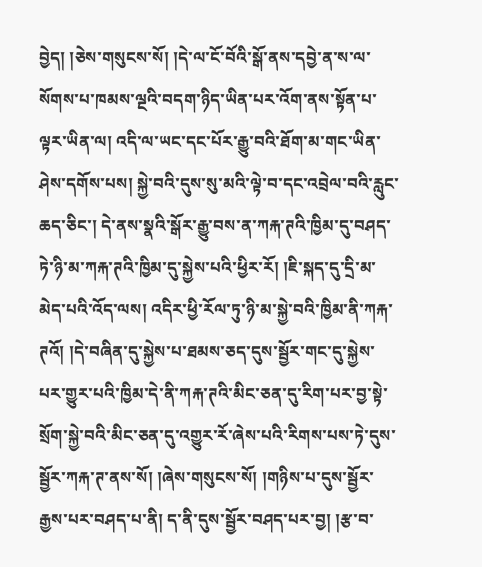བྱེད། །ཅེས་གསུངས་སོ། །དེ་ལ་ངོ་བོའི་སྒོ་ནས་དབྱེ་ན་ས་ལ་སོགས་པ་ཁམས་ལྔའི་བདག་ཉིད་ཡིན་པར་འོག་ནས་སྟོན་པ་ལྟར་ཡིན་ལ། འདི་ལ་ཡང་དང་པོར་རྒྱུ་བའི་ཐོག་མ་གང་ཡིན་ཤེས་དགོས་པས། སྐྱེ་བའི་དུས་སུ་མའི་ལྟེ་བ་དང་འབྲེལ་བའི་རླུང་ཆད་ཅིང་། དེ་ནས་སྣའི་སྒོར་རྒྱུ་བས་ན་ཀརྐ་ཊའི་ཁྱིམ་དུ་བཤད་ཏེ་ཉི་མ་ཀརྐ་ཊའི་ཁྱིམ་དུ་སྐྱེས་པའི་ཕྱིར་རོ། །ཇི་སྐད་དུ་དྲི་མ་མེད་པའི་འོད་ལས། འདིར་ཕྱི་རོལ་ཏུ་ཉི་མ་སྐྱེ་བའི་ཁྱིམ་ནི་ཀརྐ་ཊའོ། །དེ་བཞིན་དུ་སྐྱེས་པ་ཐམས་ཅད་དུས་སྦྱོར་གང་དུ་སྐྱེས་པར་གྱུར་པའི་ཁྱིམ་དེ་ནི་ཀརྐ་ཊའི་མིང་ཅན་དུ་རིག་པར་བྱ་སྟེ་སྲོག་སྐྱེ་བའི་མིང་ཅན་དུ་འགྱུར་རོ་ཞེས་པའི་རིགས་པས་ཏེ་དུས་སྦྱོར་ཀརྐ་ཊ་ནས་སོ། །ཞེས་གསུངས་སོ། །གཉིས་པ་དུས་སྦྱོར་རྒྱས་པར་བཤད་པ་ནི། ད་ནི་དུས་སྦྱོར་བཤད་པར་བྱ། །རྩ་བ་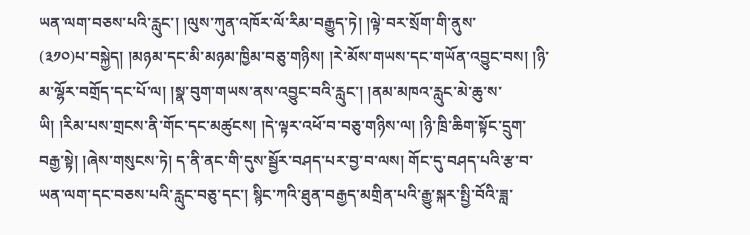ཡན་ལག་བཅས་པའི་རླུང་། །ལུས་ཀུན་འཁོར་ལོ་རིམ་བརྒྱུད་ཏེ། །ལྟེ་བར་སྲོག་གི་ནུས་
(༣༡༠)པ་བསྐྱེད། །མཉམ་དང་མི་མཉམ་ཁྱིམ་བཅུ་གཉིས། །རེ་མོས་གཡས་དང་གཡོན་འབྱུང་བས། །ཉི་མ་ལྷོར་བགྲོད་དང་པོ་ལ། །སྣ་བུག་གཡས་ནས་འབྱུང་བའི་རླུང་། །ནམ་མཁའ་རླུང་མེ་ཆུ་ས་ཡི། །རིམ་པས་གྲངས་ནི་གོང་དང་མཚུངས། །དེ་ལྟར་འཕོ་བ་བཅུ་གཉིས་ལ། །ཉི་ཁྲི་ཆིག་སྟོང་དྲུག་བརྒྱ་སྟེ། །ཞེས་གསུངས་ཏེ། ད་ནི་ནང་གི་དུས་སྦྱོར་བཤད་པར་བྱ་བ་ལས། གོང་དུ་བཤད་པའི་རྩ་བ་ཡན་ལག་དང་བཅས་པའི་རླུང་བཅུ་དང་། སྙིང་ཀའི་ཐུན་བརྒྱད་མགྲིན་པའི་རྒྱུ་སྐར་སྤྱི་བོའི་ཟླ་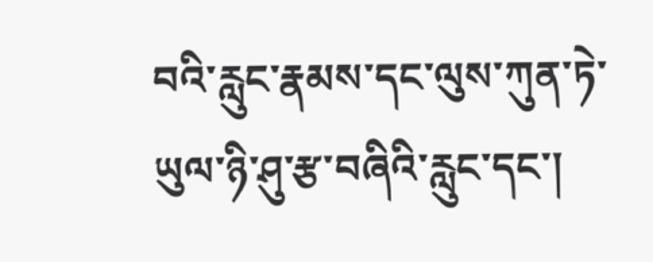བའི་རླུང་རྣམས་དང་ལུས་ཀུན་ཏེ་ཡུལ་ཉི་ཤུ་རྩ་བཞིའི་རླུང་དང་།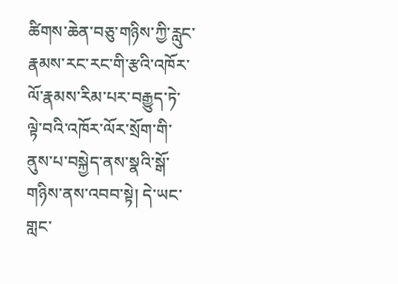ཚིགས་ཆེན་བཅུ་གཉིས་ཀྱི་རླུང་རྣམས་རང་རང་གི་རྩའི་འཁོར་ལོ་རྣམས་རིམ་པར་བརྒྱུད་ཏེ་ལྟེ་བའི་འཁོར་ལོར་སྲོག་གི་ནུས་པ་བསྐྱེད་ནས་སྣའི་སྒོ་གཉིས་ནས་འབབ་སྟེ། དེ་ཡང་གླང་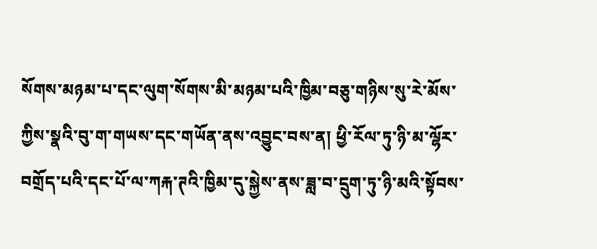སོགས་མཉམ་པ་དང་ལུག་སོགས་མི་མཉམ་པའི་ཁྱིམ་བཅུ་གཉིས་སུ་རེ་མོས་ཀྱིས་སྣའི་བུ་ག་གཡས་དང་གཡོན་ནས་འབྱུང་བས་ན། ཕྱི་རོལ་ཏུ་ཉི་མ་ལྷོར་བགྲོད་པའི་དང་པོ་ལ་ཀརྐ་ཊའི་ཁྱིམ་དུ་སྐྱེས་ནས་ཟླ་བ་དྲུག་ཏུ་ཉི་མའི་སྟོབས་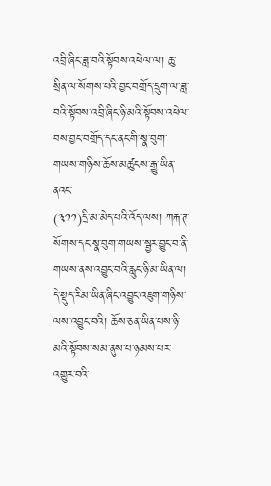འབྲི་ཞིང་ཟླ་བའི་སྟོབས་འཕེལ་ལ། ཆུ་སྲིན་ལ་སོགས་པའི་བྱང་བགྲོད་དྲུག་ལ་ཟླ་བའི་སྟོབས་འབྲི་ཞིང་ཉི་མའི་སྟོབས་འཕེལ་བས་བྱང་བགྲོད་དང་ནང་གི་སྣ་བུག་གཡས་གཉིས་ཆོས་མཚུངས་རྒྱུ་ཡིན་ནའང་
(༣༡༡)དྲི་མ་མེད་པའི་འོད་ལས། ཀརྐ་ཊ་སོགས་དང་སྣ་བུག་གཡས་སྦྱར་བྱུང་བ་ནི་གཡས་ནས་འབྱུང་བའི་རླུང་ཉི་མ་ཡིན་ལ། དེ་སྡུད་རིམ་ཡིན་ཞིང་འབྱུང་འཇུག་གཉིས་ལས་འབྱུང་བའི། ཆོས་ཅན་ཡིན་པས་ཉི་མའི་སྟོབས་སམ་ནུས་པ་ཉམས་པར་འགྱུར་བའི་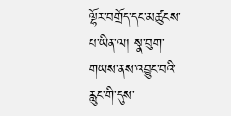ལྷོར་བགྲོད་དང་མཚུངས་པ་ཡིན་ལ། སྣ་བུག་གཡས་ནས་འབྱུང་བའི་རླུང་གི་དུས་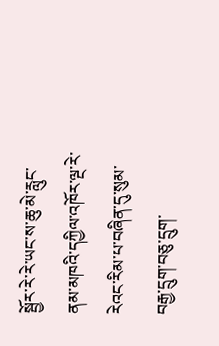སྦྱོར་རེ་རེ་ཡང་ས་ཆུ་མེ་རླུང་ནམ་མཁའི་དཀྱིལ་འཁོར་ལྔ་རེ་རེའང་རིམ་པ་བཞིན་དུ་སུམ་བརྒྱ་དྲུག་བཅུ་དྲུག་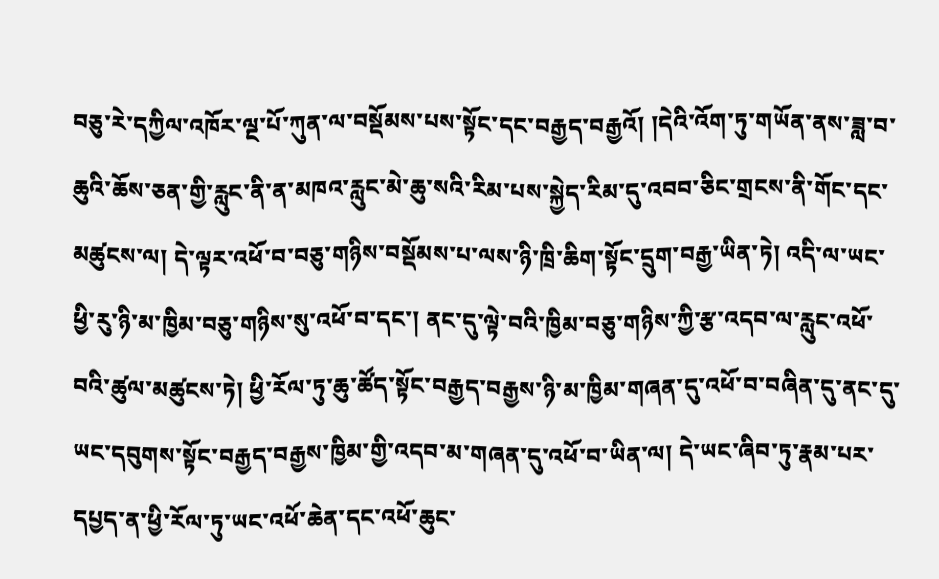བཅུ་རེ་དཀྱིལ་འཁོར་ལྔ་པོ་ཀུན་ལ་བསྡོམས་པས་སྟོང་དང་བརྒྱད་བརྒྱའོ། །དེའི་འོག་ཏུ་གཡོན་ནས་ཟླ་བ་ཆུའི་ཆོས་ཅན་གྱི་རླུང་ནི་ན་མཁའ་རླུང་མེ་ཆུ་སའི་རིམ་པས་སྐྱེད་རིམ་དུ་འབབ་ཅིང་གྲངས་ནི་གོང་དང་མཚུངས་ལ། དེ་ལྟར་འཕོ་བ་བཅུ་གཉིས་བསྡོམས་པ་ལས་ཉི་ཁྲི་ཆིག་སྟོང་དྲུག་བརྒྱ་ཡིན་ཏེ། འདི་ལ་ཡང་ཕྱི་རུ་ཉི་མ་ཁྱིམ་བཅུ་གཉིས་སུ་འཕོ་བ་དང་། ནང་དུ་ལྟེ་བའི་ཁྱིམ་བཅུ་གཉིས་ཀྱི་རྩ་འདབ་ལ་རླུང་འཕོ་བའི་ཚུལ་མཚུངས་ཏེ། ཕྱི་རོལ་ཏུ་ཆུ་ཚོད་སྟོང་བརྒྱད་བརྒྱས་ཉི་མ་ཁྱིམ་གཞན་དུ་འཕོ་བ་བཞིན་དུ་ནང་དུ་ཡང་དབུགས་སྟོང་བརྒྱད་བརྒྱས་ཁྱིམ་གྱི་འདབ་མ་གཞན་དུ་འཕོ་བ་ཡིན་ལ། དེ་ཡང་ཞིབ་ཏུ་རྣམ་པར་དཔྱད་ན་ཕྱི་རོལ་ཏུ་ཡང་འཕོ་ཆེན་དང་འཕོ་ཆུང་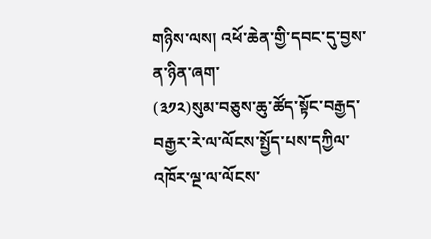གཉིས་ལས། འཕོ་ཆེན་གྱི་དབང་དུ་བྱས་ན་ཉིན་ཞག་
(༣༡༢)སུམ་བཅུས་ཆུ་ཚོད་སྟོང་བརྒྱད་བརྒྱར་རེ་ལ་ལོངས་སྤྱོད་པས་དཀྱིལ་འཁོར་ལྔ་ལ་ལོངས་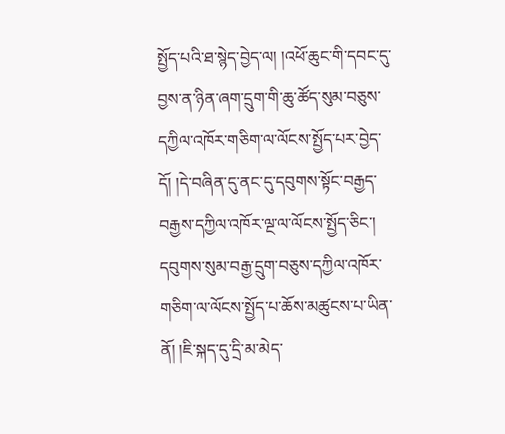སྤྱོད་པའི་ཐ་སྙེད་བྱེད་ལ། །འཕོ་ཆུང་གི་དབང་དུ་བྱས་ན་ཉིན་ཞག་དྲུག་གི་ཆུ་ཚོད་སུམ་བཅུས་དཀྱིལ་འཁོར་གཅིག་ལ་ལོངས་སྤྱོད་པར་བྱེད་དོ། །དེ་བཞིན་དུ་ནང་དུ་དབུགས་སྟོང་བརྒྱད་བརྒྱས་དཀྱིལ་འཁོར་ལྔ་ལ་ལོངས་སྤྱོད་ཅིང་། དབུགས་སུམ་བརྒྱ་དྲུག་བཅུས་དཀྱིལ་འཁོར་གཅིག་ལ་ལོངས་སྤྱོད་པ་ཆོས་མཚུངས་པ་ཡིན་ནོ། །ཇི་སྐད་དུ་དྲི་མ་མེད་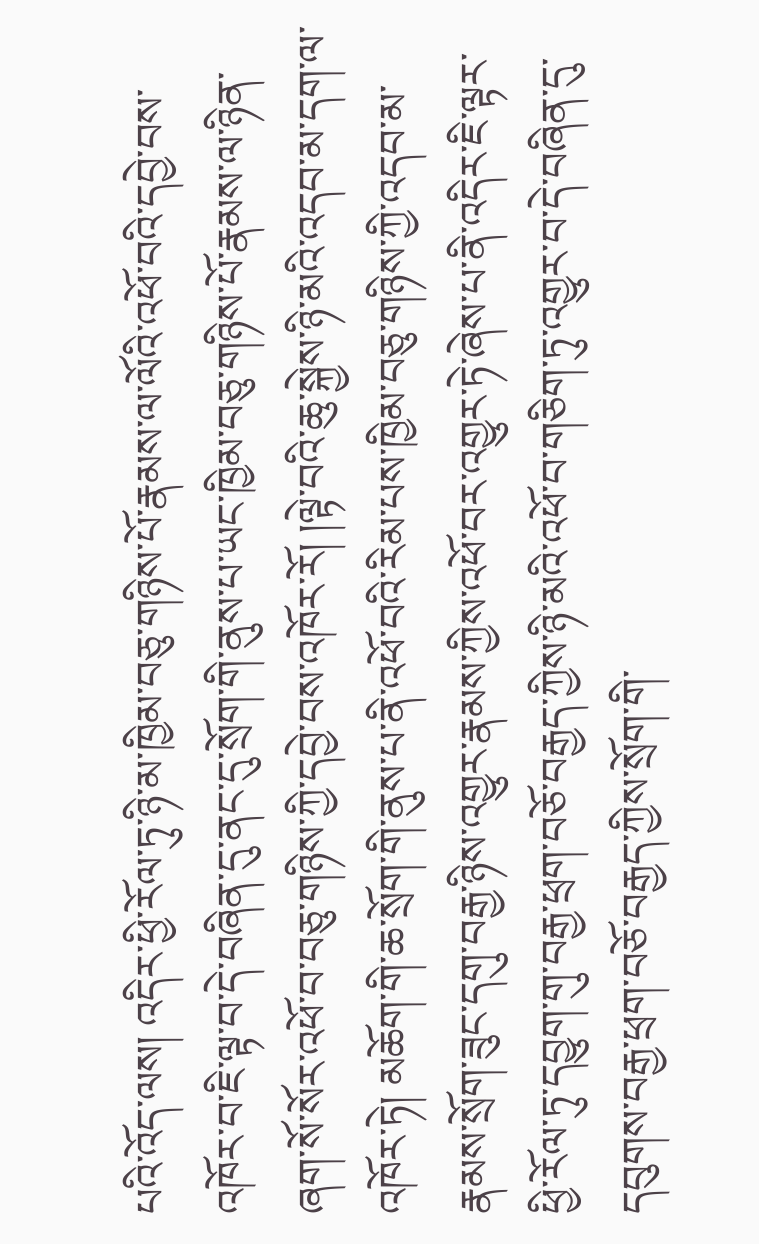པའི་འོད་ལས། འདིར་ཕྱི་རོལ་ཏུ་ཉི་མ་ཁྱིམ་བཅུ་གཉིས་པོ་རྣམས་ལ་ལོའི་འཕོ་བའི་དབྱེ་བས་འཁོར་བ་ཇི་ལྟ་བ་དེ་བཞིན་དུ་ནང་དུ་སྲོག་གི་ནུས་པ་ཡང་ཁྱིམ་བཅུ་གཉིས་པོ་རྣམས་ལ་ཉིན་ཞག་སོ་སོར་འཕོ་བ་བཅུ་གཉིས་ཀྱི་དབྱེ་བས་འཁོར་རོ། །ལྟེ་བའི་ཆུ་སྐྱེས་ཉི་མའི་འདབ་མ་དག་ལ་འཁོར་ཏེ། མཆོག་གི་ཆ་སྲོག་གི་ནུས་པ་ནི་འཕོ་བའི་རིམ་པས་ཁྱིམ་བཅུ་གཉིས་ཀྱི་འདབ་མ་རྣམས་སྲོག་ཟུང་དགུ་བརྒྱ་ཉིས་འགྱུར་རྣམས་ཀྱིས་འཕོ་བར་འགྱུར་ཏེ་ཞེས་པ་ནི་འདིར་ཇི་ལྟར་ཕྱི་རོལ་ཏུ་དབྱུག་གུ་བརྒྱ་ཕྲག་བཅོ་བརྒྱད་ཀྱིས་ཉི་མའི་འཕོ་བ་གཅིག་ཏུ་འགྱུར་བ་དེ་བཞིན་དུ་དབུགས་བརྒྱ་ཕྲག་བཅོ་བརྒྱད་ཀྱིས་སྲོག་གི་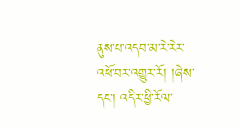ནུས་པ་འདབ་མ་རེ་རེར་འཕོ་བར་འགྱུར་རོ། །ཞེས་དང་། འདིར་ཕྱི་རོལ་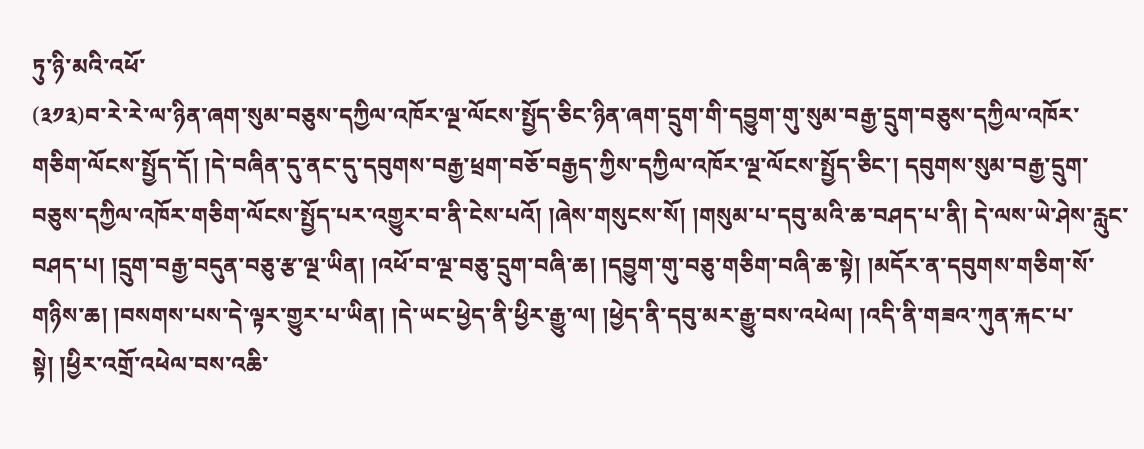ཏུ་ཉི་མའི་འཕོ་
(༣༡༣)བ་རེ་རེ་ལ་ཉིན་ཞག་སུམ་བཅུས་དཀྱིལ་འཁོར་ལྔ་ལོངས་སྤྱོད་ཅིང་ཉིན་ཞག་དྲུག་གི་དབྱུག་གུ་སུམ་བརྒྱ་དྲུག་བཅུས་དཀྱིལ་འཁོར་གཅིག་ལོངས་སྤྱོད་དོ། །དེ་བཞིན་དུ་ནང་དུ་དབུགས་བརྒྱ་ཕྲག་བཅོ་བརྒྱད་ཀྱིས་དཀྱིལ་འཁོར་ལྔ་ལོངས་སྤྱོད་ཅིང་། དབུགས་སུམ་བརྒྱ་དྲུག་བཅུས་དཀྱིལ་འཁོར་གཅིག་ལོངས་སྤྱོད་པར་འགྱུར་བ་ནི་ངེས་པའོ། །ཞེས་གསུངས་སོ། །གསུམ་པ་དབུ་མའི་ཆ་བཤད་པ་ནི། དེ་ལས་ཡེ་ཤེས་རླུང་བཤད་པ། །དྲུག་བརྒྱ་བདུན་བཅུ་རྩ་ལྔ་ཡིན། །འཕོ་བ་ལྔ་བཅུ་དྲུག་བཞི་ཆ། །དབྱུག་གུ་བཅུ་གཅིག་བཞི་ཆ་སྟེ། །མདོར་ན་དབུགས་གཅིག་སོ་གཉིས་ཆ། །བསགས་པས་དེ་ལྟར་གྱུར་པ་ཡིན། །དེ་ཡང་ཕྱེད་ནི་ཕྱིར་རྒྱུ་ལ། །ཕྱེད་ནི་དབུ་མར་རྒྱུ་བས་འཕེལ། །འདི་ནི་གཟའ་ཀུན་རྐང་པ་སྟེ། །ཕྱིར་འགྲོ་འཕེལ་བས་འཆི་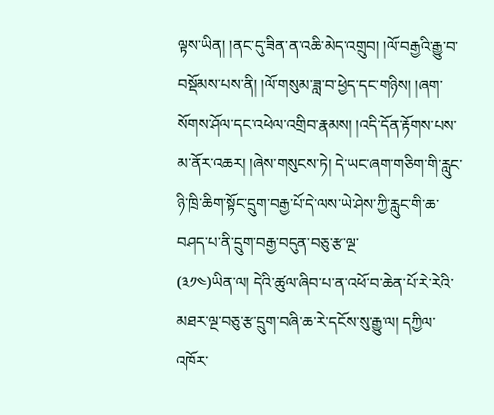ལྟས་ཡིན། །ནང་དུ་ཟིན་ན་འཆི་མེད་འགྲུབ། །ལོ་བརྒྱའི་རྒྱུ་བ་བསྡོམས་པས་ནི། །ལོ་གསུམ་ཟླ་བ་ཕྱེད་དང་གཉིས། །ཞག་སོགས་ཤོལ་དང་འཕེལ་འགྲིབ་རྣམས། །འདི་དོན་རྟོགས་པས་མ་ནོར་འཆར། །ཞེས་གསུངས་ཏེ། དེ་ཡང་ཞག་གཅིག་གི་རླུང་ཉི་ཁྲི་ཆིག་སྟོང་དྲུག་བརྒྱ་པོ་དེ་ལས་ཡེ་ཤེས་ཀྱི་རླུང་གི་ཆ་བཤད་པ་ནི་དྲུག་བརྒྱ་བདུན་བཅུ་རྩ་ལྔ་
(༣༡༤)ཡིན་ལ། དེའི་ཚུལ་ཞིབ་པ་ན་འཕོ་བ་ཆེན་པོ་རེ་རེའི་མཐར་ལྔ་བཅུ་རྩ་དྲུག་བཞི་ཆ་རེ་དངོས་སུ་རྒྱུ་ལ། དཀྱིལ་འཁོར་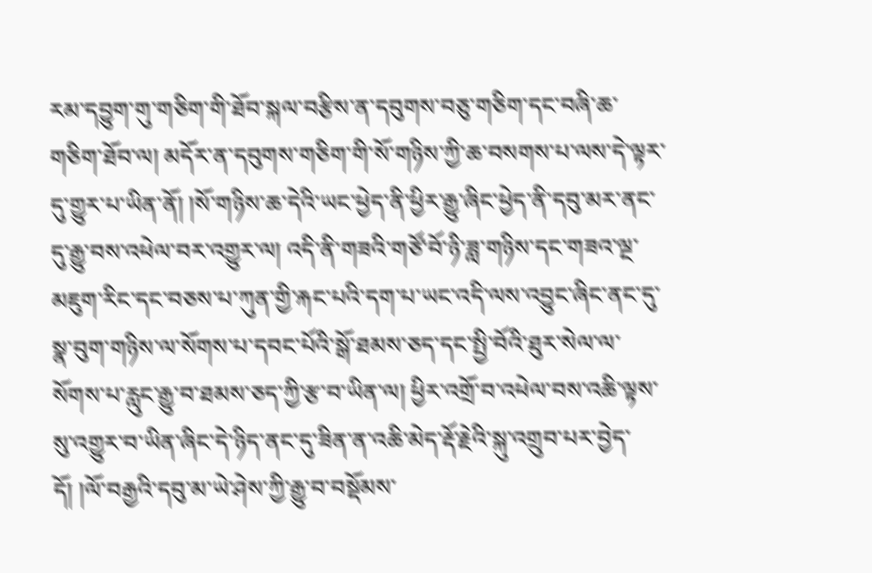རམ་དབྱུག་གུ་གཅིག་གི་ཐོབ་སྐལ་བརྩིས་ན་དབུགས་བཅུ་གཅིག་དང་བཞི་ཆ་གཅིག་ཐོབ་ལ། མདོར་ན་དབུགས་གཅིག་གི་སོ་གཉིས་ཀྱི་ཆ་བསགས་པ་ལས་དེ་ལྟར་དུ་གྱུར་པ་ཡིན་ནོ། །སོ་གཉིས་ཆ་དེའི་ཡང་ཕྱེད་ནི་ཕྱིར་རྒྱུ་ཞིང་ཕྱེད་ནི་དབུ་མར་ནང་དུ་རྒྱུ་བས་འཕེལ་བར་འགྱུར་ལ། འདི་ནི་གཟའི་གཙོ་བོ་ཉི་ཟླ་གཉིས་དང་གཟའ་ལྔ་མཇུག་རིང་དང་བཅས་པ་ཀུན་གྱི་རྐང་པའི་དག་པ་ཡང་འདི་ལས་འབྱུང་ཞིང་ནང་དུ་སྣ་བུག་གཉིས་ལ་སོགས་པ་དབང་པོའི་སྒོ་ཐམས་ཅད་དང་སྤྱི་བོའི་ཐུར་སེལ་ལ་སོགས་པ་རླུང་རྒྱུ་བ་ཐམས་ཅད་ཀྱི་རྩ་བ་ཡིན་ལ། ཕྱིར་འགྲོ་བ་འཕེལ་བས་འཆི་ལྟས་སུ་འགྱུར་བ་ཡིན་ཞིང་དེ་ཉིད་ནང་དུ་ཟིན་ན་འཆི་མེད་རྡོ་རྗེའི་སྐུ་འགྲུབ་པར་བྱེད་དོ། །ལོ་བརྒྱའི་དབུ་མ་ཡེ་ཤེས་ཀྱི་རྒྱུ་བ་བསྡོམས་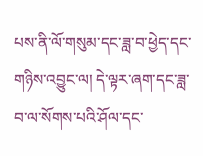པས་ནི་ལོ་གསུམ་དང་ཟླ་བ་ཕྱེད་དང་གཉིས་འབྱུང་ལ། དེ་ལྟར་ཞག་དང་ཟླ་བ་ལ་སོགས་པའི་ཤོལ་དང་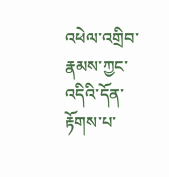འཕེལ་འགྲིབ་རྣམས་ཀྱང་འདིའི་དོན་རྟོགས་པ་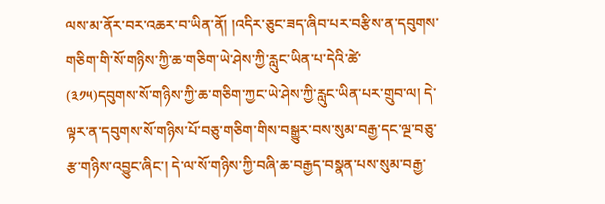ལས་མ་ནོར་བར་འཆར་བ་ཡིན་ནོ། །འདིར་ཅུང་ཟད་ཞིབ་པར་བརྩིས་ན་དབུགས་གཅིག་གི་སོ་གཉིས་ཀྱི་ཆ་གཅིག་ཡེ་ཤེས་ཀྱི་རླུང་ཡིན་པ་དེའི་ཚེ་
(༣༡༥)དབུགས་སོ་གཉིས་ཀྱི་ཆ་གཅིག་ཀྱང་ཡེ་ཤེས་ཀྱི་རླུང་ཡིན་པར་གྲུབ་ལ། དེ་ལྟར་ན་དབུགས་སོ་གཉིས་པོ་བཅུ་གཅིག་གིས་བསྒྱུར་བས་སུམ་བརྒྱ་དང་ལྔ་བཅུ་རྩ་གཉིས་འབྱུང་ཞིང་། དེ་ལ་སོ་གཉིས་ཀྱི་བཞི་ཆ་བརྒྱད་བསྣན་པས་སུམ་བརྒྱ་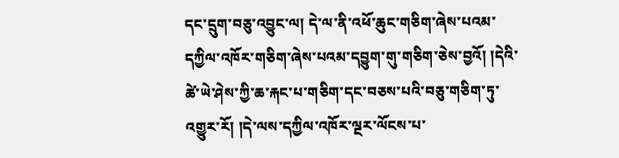དང་དྲུག་བཅུ་འབྱུང་ལ། དེ་ལ་ནི་འཕོ་ཆུང་གཅིག་ཞེས་པའམ་དཀྱིལ་འཁོར་གཅིག་ཞེས་པའམ་དབྱུག་གུ་གཅིག་ཅེས་བྱའོ། །དེའི་ཚེ་ཡེ་ཤེས་ཀྱི་ཆ་རྐང་པ་གཅིག་དང་བཅས་པའི་བཅུ་གཅིག་ཏུ་འགྱུར་རོ། །དེ་ལས་དཀྱིལ་འཁོར་ལྔར་ལོངས་པ་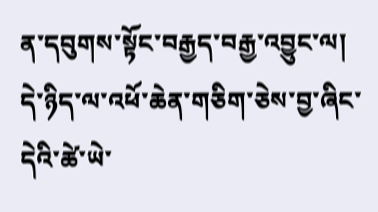ན་དབུགས་སྟོང་བརྒྱད་བརྒྱ་འབྱུང་ལ། དེ་ཉིད་ལ་འཕོ་ཆེན་གཅིག་ཅེས་བྱ་ཞིང་དེའི་ཚེ་ཡེ་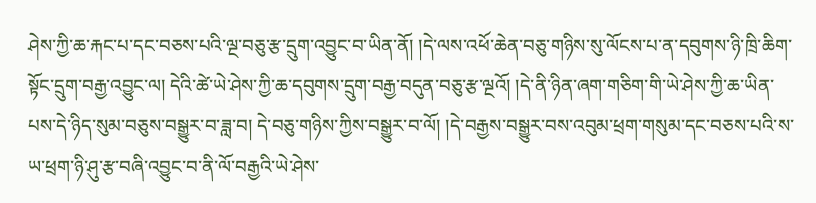ཤེས་ཀྱི་ཆ་རྐང་པ་དང་བཅས་པའི་ལྔ་བཅུ་རྩ་དྲུག་འབྱུང་བ་ཡིན་ནོ། །དེ་ལས་འཕོ་ཆེན་བཅུ་གཉིས་སུ་ལོངས་པ་ན་དབུགས་ཉི་ཁྲི་ཆིག་སྟོང་དྲུག་བརྒྱ་འབྱུང་ལ། དེའི་ཚེ་ཡེ་ཤེས་ཀྱི་ཆ་དབུགས་དྲུག་བརྒྱ་བདུན་བཅུ་རྩ་ལྔའོ། །དེ་ནི་ཉིན་ཞག་གཅིག་གི་ཡེ་ཤེས་ཀྱི་ཆ་ཡིན་པས་དེ་ཉིད་སུམ་བཅུས་བསྒྱུར་བ་ཟླ་བ། དེ་བཅུ་གཉིས་ཀྱིས་བསྒྱུར་བ་ལོ། །དེ་བརྒྱས་བསྒྱུར་བས་འབུམ་ཕྲག་གསུམ་དང་བཅས་པའི་ས་ཡ་ཕྲག་ཉི་ཤུ་རྩ་བཞི་འབྱུང་བ་ནི་ལོ་བརྒྱའི་ཡེ་ཤེས་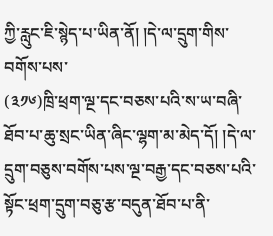ཀྱི་རླུང་ཇི་སྙེད་པ་ཡིན་ནོ། །དེ་ལ་དྲུག་གིས་བགོས་པས་
(༣༡༦)ཁྲི་ཕྲག་ལྔ་དང་བཅས་པའི་ས་ཡ་བཞི་ཐོབ་པ་ཆུ་སྲང་ཡིན་ཞིང་ལྷག་མ་མེད་དོ། །དེ་ལ་དྲུག་བཅུས་བགོས་པས་ལྔ་བརྒྱ་དང་བཅས་པའི་སྟོང་ཕྲག་དྲུག་བཅུ་རྩ་བདུན་ཐོབ་པ་ནི་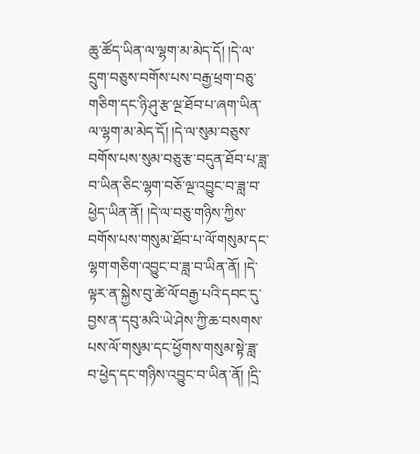ཆུ་ཚོད་ཡིན་ལ་ལྷག་མ་མེད་དོ། །དེ་ལ་དྲུག་བཅུས་བགོས་པས་བརྒྱ་ཕྲག་བཅུ་གཅིག་དང་ཉི་ཤུ་རྩ་ལྔ་ཐོབ་པ་ཞག་ཡིན་ལ་ལྷག་མ་མེད་དོ། །དེ་ལ་སུམ་བཅུས་བགོས་པས་སུམ་བཅུ་རྩ་བདུན་ཐོབ་པ་ཟླ་བ་ཡིན་ཅིང་ལྷག་བཅོ་ལྔ་འབྱུང་བ་ཟླ་བ་ཕྱེད་ཡིན་ནོ། །དེ་ལ་བཅུ་གཉིས་ཀྱིས་བགོས་པས་གསུམ་ཐོབ་པ་ལོ་གསུམ་དང་ལྷག་གཅིག་འབྱུང་བ་ཟླ་བ་ཡིན་ནོ། །དེ་ལྟར་ན་སྐྱེས་བུ་ཚེ་ལོ་བརྒྱ་པའི་དབང་དུ་བྱས་ན་དབུ་མའི་ཡེ་ཤེས་ཀྱི་ཆ་བསགས་པས་ལོ་གསུམ་དང་ཕྱོགས་གསུམ་སྟེ་ཟླ་བ་ཕྱེད་དང་གཉིས་འབྱུང་བ་ཡིན་ནོ། །དྲི་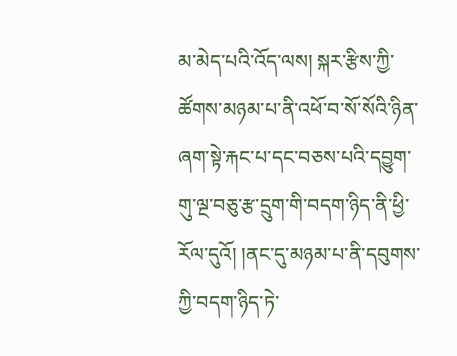མ་མེད་པའི་འོད་ལས། སྐར་རྩིས་ཀྱི་ཚོགས་མཉམ་པ་ནི་འཕོ་བ་སོ་སོའི་ཉིན་ཞག་སྟེ་རྐང་པ་དང་བཅས་པའི་དབྱུག་གུ་ལྔ་བཅུ་རྩ་དྲུག་གི་བདག་ཉིད་ནི་ཕྱི་རོལ་དུའོ། །ནང་དུ་མཉམ་པ་ནི་དབུགས་ཀྱི་བདག་ཉིད་ཏེ་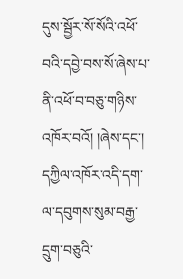དུས་སྦྱོར་སོ་སོའི་འཕོ་བའི་དབྱེ་བས་སོ་ཞེས་པ་ནི་འཕོ་བ་བཅུ་གཉིས་འཁོར་བའོ། །ཞེས་དང་། དཀྱིལ་འཁོར་འདི་དག་ལ་དབུགས་སུམ་བརྒྱ་དྲུག་བཅུའི་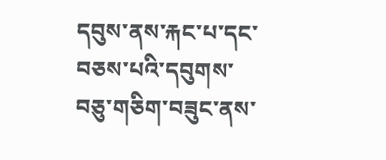དབུས་ནས་རྐང་པ་དང་བཅས་པའི་དབུགས་བཅུ་གཅིག་བཟུང་ནས་